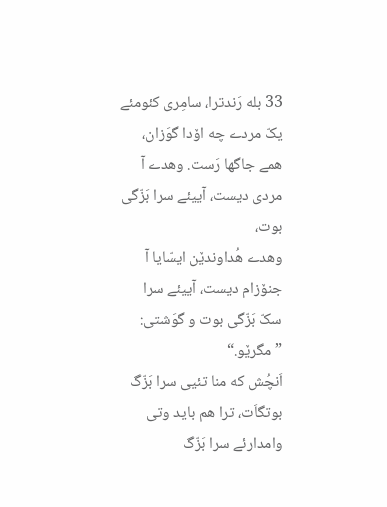33 بله رَندترا، سامِری کئومئے یکّ مردے چه اۆدا گوَزان، همے جاگها رَست. وهدے آ مردی دیست، آییئے سرا بَزّگی بوت،
وهدے هُداوندێن ایسّایا آ جنۆزام دیست، آییئے سرا سکّ بَزّگی بوت و گوَشتی: ”مگرێو.“
اَنچُش که منا تئیی سرا بَزّگ بوتگاَت، ترا هم باید وتی وامدارئے سرا بَزّگ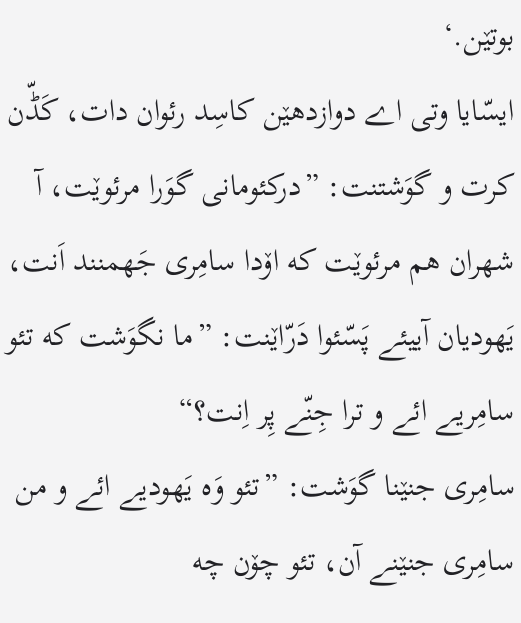بوتێن.‘
ایسّایا وتی اے دوازدهێن کاسِد رئوان دات، کَڈّن کرت و گوَشتنت: ”درکئومانی گوَرا مرئوێت، آ شهران هم مرئوێت که اۆدا سامِری جَهمنند اَنت،
یَهودیان آییئے پَسّئوا دَرّاێنت: ”ما نگوَشت که تئو سامِریے ائے و ترا جِنّے پِر اِنت؟“
سامِری جنێنا گوَشت: ”تئو وَه یَهودیے ائے و من سامِری جنێنے آن، تئو چۆن چه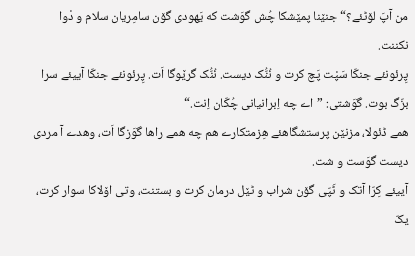من آپَ لۆٹئے؟“ جنێنا پمێشکا چُش گوَشت که یَهودی گۆن سامِریان سلام و دْوا نکننت.
پِرئونئے جنکّا سَپْت پَچ کرت و نُنُّک دیست. نُنُّک گرێوگا اَت. پِرئونئے جنکّا آییئے سرا بزّگ بوت. گوَشتی: ”اے چه اِبرانیانی چُکّان اِنت.“
همے ڈئولا، مزنێن پرستشگاهئے هِزمتکارے هم چه همے راها گوَزگا اَت، وهدے آ مردی دیست گوَست و شت.
آییئے کِرّا آتک و ٹَپّی گۆن شراب و ٹێل درمان کرت و بستنت، وتی اۆلاکا سوار کرت، یکّ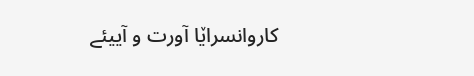کاروانسراێا آورت و آییئے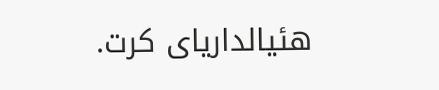هئیالداریای کرت.